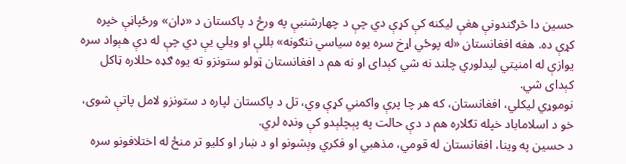حسین دا څرګندونې هغې لیکنه کې کړې دي چې د چهارشنبې په ورځ د پاکستان د «ډان» ورځپاڼې خپره کړې ده. هغه افغانستان «له پوځي اړخ سره یوه سیاسي ننګونه» بللې او ویلي یې دي چې له دې هېواد سره یوازې له امنیتي لیدلوري چلند نه شي کېدای او نه هم د افغانستان ټولو ستونزو ته یوه ګډه حللاره ټاکل کېدای شي.
نوموړي لیکلي، افغانستان، که هر چا پرې واکمني کړې وي، تل د پاکستان لپاره د ستونزو لامل پاتې شوی، خو د اسلاماباد خپله تګلاره هم د دې حالت په پېچلېدو کې ونډه لري.
د حسین په وینا، افغانستان له قومي، مذهبي او فکري وېشونو او د ښار او کلیو تر منځ له اختلافونو سره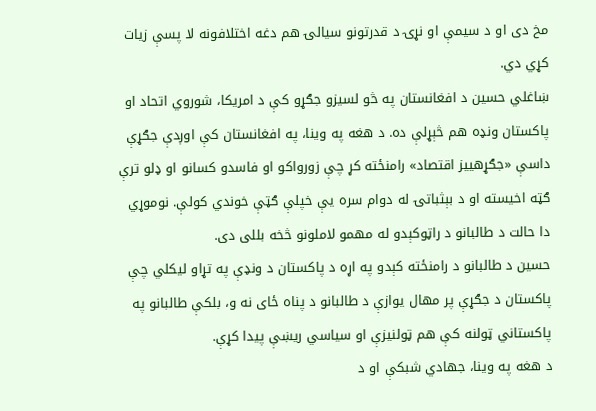مخ دی او د سیمې او نړۍ د قدرتونو سیالۍ هم دغه اختلافونه لا پسې زیات کړي دي.
ښاغلي حسین د افغانستان په څو لسیزو جګړو کې د امریکا، شوروي اتحاد او پاکستان ونډه هم څېړلې ده. د هغه په وینا، په افغانستان کې اوږدې جګړې داسې «جګړهییز اقتصاد» رامنځته کړ چې زورواکو او فاسدو کسانو او ډلو ترې ګټه اخیسته او د بېثباتۍ له دوام سره یې خپلې ګټې خوندي کولې. نوموړي دا حالت د طالبانو د راټوکېدو له مهمو لاملونو څخه بللی دی.
حسین د طالبانو د رامنځته کېدو په اړه د پاکستان د ونډې په تړاو لیکلي چې پاکستان د جګړې پر مهال یوازې د طالبانو د پناه ځای نه و، بلکې طالبانو په پاکستاني ټولنه کې هم ټولنیزې او سیاسي ریښې پیدا کړې.
د هغه په وینا، جهادي شبکې او د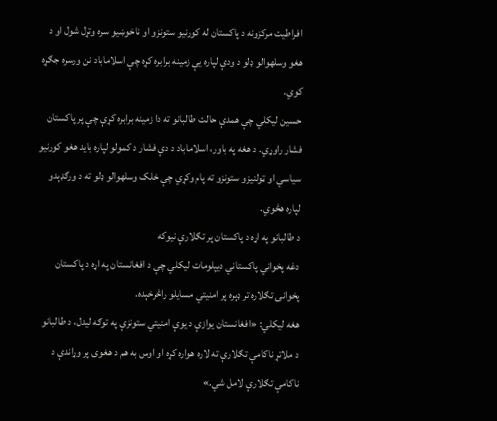افراطیت مرکزونه د پاکستان له کورنیو ستونزو او ناخوښیو سره وتړل شول او د هغو وسلهوالو ډلو د ودې لپاره یې زمینه برابره کړه چې اسلاماباد نن ورسره جګړه کوي.
حسین لیکلي چې همدې حالت طالبانو ته دا زمینه برابره کړې چې پر پاکستان فشار راوړي. د هغه په باور، اسلاماباد د دې فشار د کمولو لپاره باید هغو کورنیو سیاسي او ټولنیزو ستونزو ته پام وکړي چې خلک وسلهوالو ډلو ته د ورګډېدو لپاره هڅوي.
د طالبانو په اړه د پاکستان پر تګلارې نیوکه
دغه پخواني پاکستاني دیپلومات لیکلي چې د افغانستان په اړه د پاکستان پخوانۍ تګلاره تر ډېره پر امنیتي مسایلو راڅرخېده.
هغه لیکلي: «افغانستان یوازې د یوې امنیتي ستونزې په توګه لیدل، د طالبانو د ملاتړ ناکامې تګلارې ته لاره هواره کړه او اوس به هم د هغوی پر وړاندې د ناکامې تګلارې لامل شي.»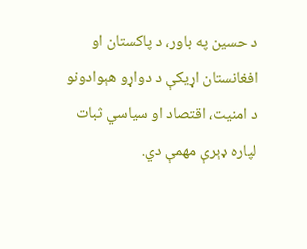د حسین په باور، د پاکستان او افغانستان اړیکې د دواړو هېوادونو د امنیت، اقتصاد او سیاسي ثبات لپاره ډېرې مهمې دي.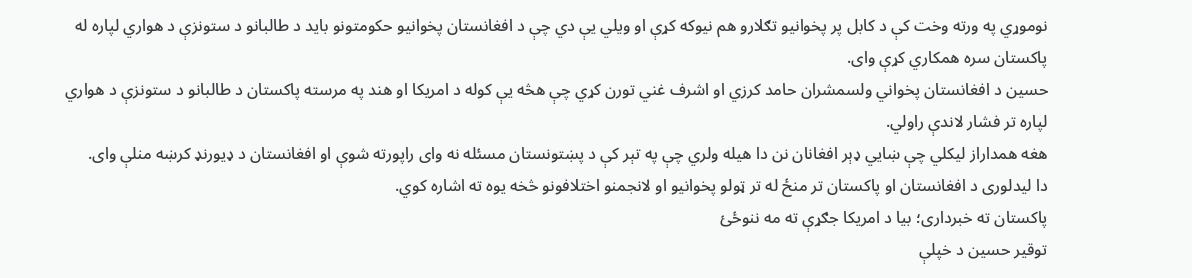نوموړي په ورته وخت کې د کابل پر پخوانیو تګلارو هم نیوکه کړې او ویلي یې دي چې د افغانستان پخوانیو حکومتونو باید د طالبانو د ستونزې د هواري لپاره له پاکستان سره همکاري کړې وای.
حسین د افغانستان پخواني ولسمشران حامد کرزي او اشرف غني تورن کړي چې هڅه یې کوله د امریکا او هند په مرسته پاکستان د طالبانو د ستونزې د هواري لپاره تر فشار لاندې راولي.
هغه همداراز لیکلي چې ښايي ډېر افغانان نن دا هیله ولري چې په تېر کې د پښتونستان مسئله نه وای راپورته شوې او افغانستان د ډیورنډ کرښه منلې وای.
دا لیدلوری د افغانستان او پاکستان تر منځ له تر ټولو پخوانیو او لانجمنو اختلافونو څخه یوه ته اشاره کوي.
پاکستان ته خبرداری؛ بیا د امریکا جګړې ته مه ننوځئ
توقیر حسین د خپلې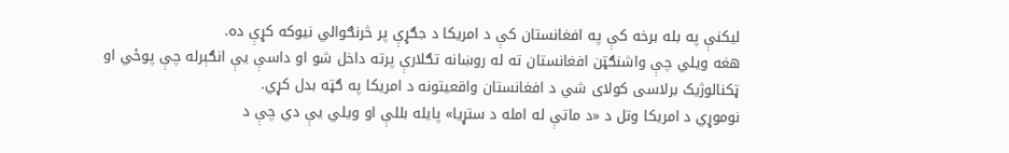لیکنې په بله برخه کې په افغانستان کې د امریکا د جګړې پر څرنګوالي نیوکه کړې ده.
هغه ویلي چې واشنګټن افغانستان ته له روښانه تګلارې پرته داخل شو او داسې یې انګېرله چې پوځي او ټکنالوژیک برلاسی کولای شي د افغانستان واقعیتونه د امریکا په ګټه بدل کړي.
نوموړي د امریکا وتل د «د ماتې له امله د ستړیا» پایله بللې او ویلي یې دي چې د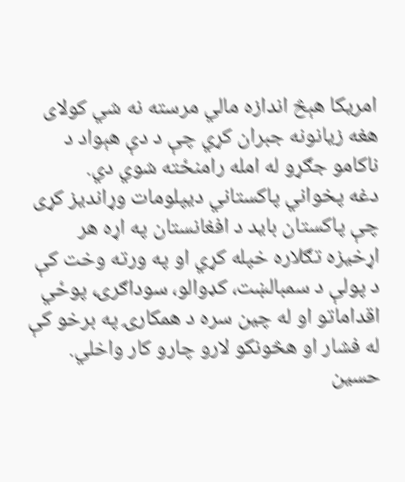امریکا هېڅ اندازه مالي مرسته نه شي کولای هغه زیانونه جبران کړي چې د دې هېواد د ناکامو جګړو له امله رامنځته شوي دي.
دغه پخواني پاکستاني دیپلومات وړاندیز کړی چې پاکستان باید د افغانستان په اړه هر اړخیزه تګلاره خپله کړي او په ورته وخت کې د پولې د سمبالښت، کډوالو، سوداګرۍ، پوځي اقداماتو او له چین سره د همکارۍ په برخو کې له فشار او هڅونکو لارو چارو کار واخلي.
حسین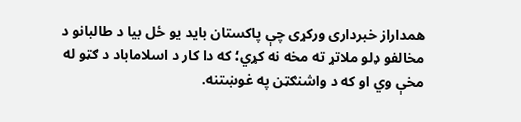همداراز خبرداری ورکړی چې پاکستان باید یو ځل بیا د طالبانو د مخالفو ډلو ملاتړ ته مخه نه کړي؛ که دا کار د اسلاماباد د ګټو له مخې وي او که د واشنګټن په غوښتنه.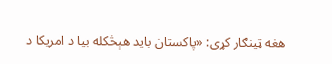هغه ټینګار کړی: «پاکستان باید هېڅکله بیا د امریکا د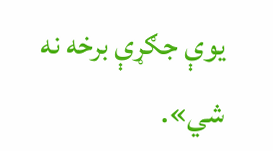یوې جګړې برخه نه شي».